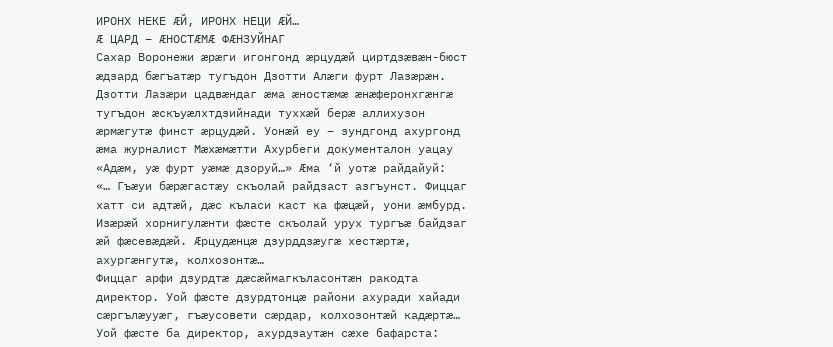ИРОНХ НЕКЕ ÆЙ, ИРОНХ НЕЦИ ÆЙ…
Æ ЦАРД – ÆНОСТÆМÆ ФÆНЗУЙНАГ
Сахар Воронежи æрæги игонгонд æрцудæй циртдзæвæн-бюст æдзард бæгъатæр тугъдон Дзотти Алæги фурт Лазæрæн.
Дзотти Лазæри цадвæндаг æма æностæмæ æнæферонхгæнгæ тугъдон æскъуæлхтдзийнади туххæй берæ аллихузон æрмæгутæ финст æрцудæй. Уонæй еу – зундгонд ахургонд æма журналист Мæхæмæтти Ахурбеги документалон уацау «Адæм, уæ фурт уæмæ дзоруй…» Æма ‘й уотæ райдайуй:
«… Гъæуи бæрæгастæу скъолай райдзаст азгъунст. Фиццаг хатт си адтæй, дæс къласи каст ка фæцæй, уони æмбурд. Изæрæй хорнигулæнти фæсте скъолай урух тургъæ байдзаг æй фæсевæдæй. Æрцудæнцæ дзурддзæугæ хестæртæ, ахургæнгутæ, колхозонтæ…
Фиццаг арфи дзурдтæ дæсæймагкъласонтæн ракодта директор. Уой фæсте дзурдтонцæ райони ахуради хайади сæргълæууæг, гъæусовети сæрдар, колхозонтæй кадæртæ… Уой фæсте ба директор, ахурдзаутæн сæхе бафарста: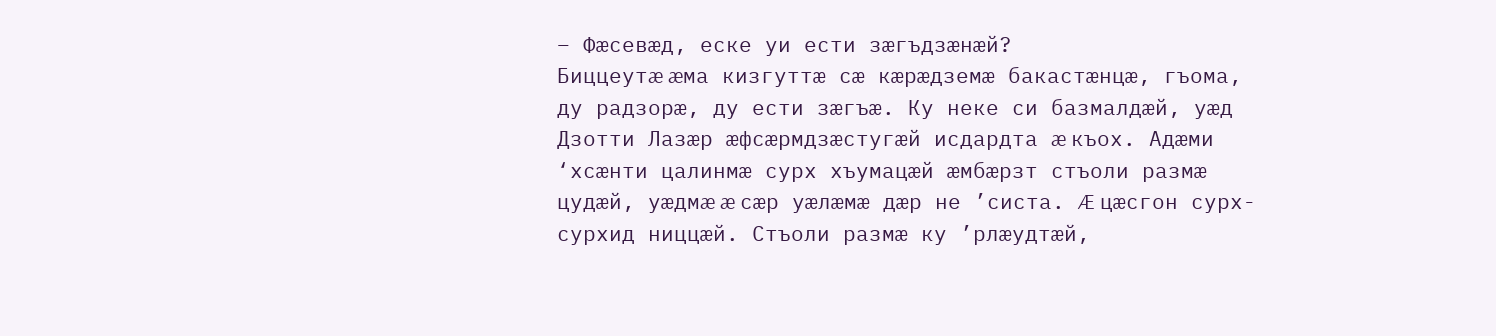– Фæсевæд, еске уи ести зæгъдзæнæй?
Биццеутæ æма кизгуттæ сæ кæрæдземæ бакастæнцæ, гъома, ду радзорæ, ду ести зæгъæ. Ку неке си базмалдæй, уæд Дзотти Лазæр æфсæрмдзæстугæй исдардта æ къох. Адæми ‘хсæнти цалинмæ сурх хъумацæй æмбæрзт стъоли размæ цудæй, уæдмæ æ сæр уæлæмæ дæр не ’систа. Æ цæсгон сурх-сурхид ниццæй. Стъоли размæ ку ’рлæудтæй,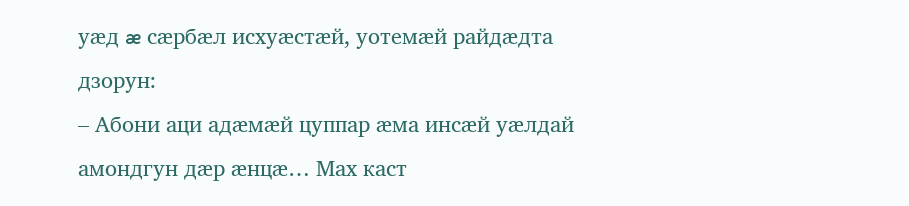уæд æ сæрбæл исхуæстæй, уотемæй райдæдта дзорун:
– Абони аци адæмæй цуппар æма инсæй уæлдай амондгун дæр æнцæ… Мах каст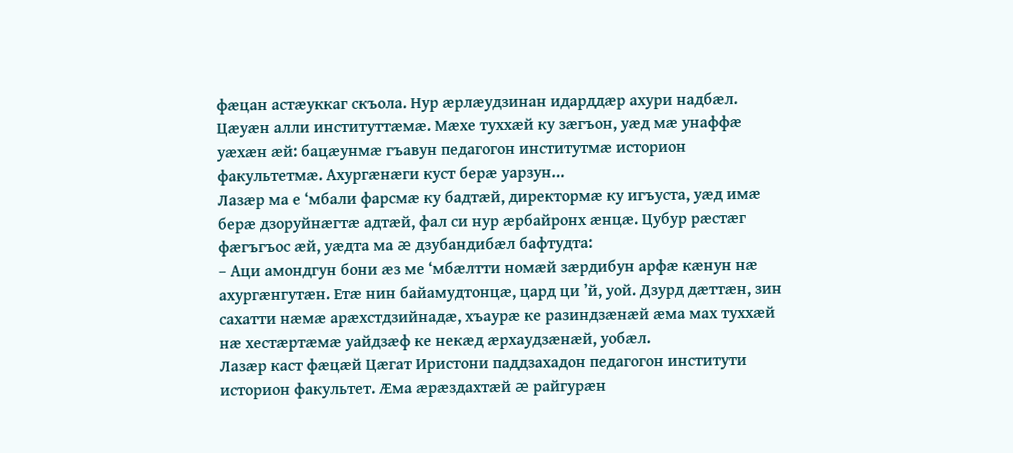фæцан астæуккаг скъола. Нур æрлæудзинан идарддæр ахури надбæл. Цæуæн алли институттæмæ. Мæхе туххæй ку зæгъон, уæд мæ унаффæ уæхæн æй: бацæунмæ гъавун педагогон институтмæ историон факультетмæ. Ахургæнæги куст берæ уарзун…
Лазæр ма е ‘мбали фарсмæ ку бадтæй, директормæ ку игъуста, уæд имæ берæ дзоруйнæгтæ адтæй, фал си нур æрбайронх æнцæ. Цубур рæстæг фæгъгъос æй, уæдта ма æ дзубандибæл бафтудта:
– Аци амондгун бони æз ме ‘мбæлтти номæй зæрдибун арфæ кæнун нæ ахургæнгутæн. Етæ нин байамудтонцæ, цард ци ’й, уой. Дзурд дæттæн, зин сахатти нæмæ арæхстдзийнадæ, хъаурæ ке разиндзæнæй æма мах туххæй нæ хестæртæмæ уайдзæф ке некæд æрхаудзæнæй, уобæл.
Лазæр каст фæцæй Цæгат Иристони паддзахадон педагогон институти историон факультет. Æма æрæздахтæй æ райгурæн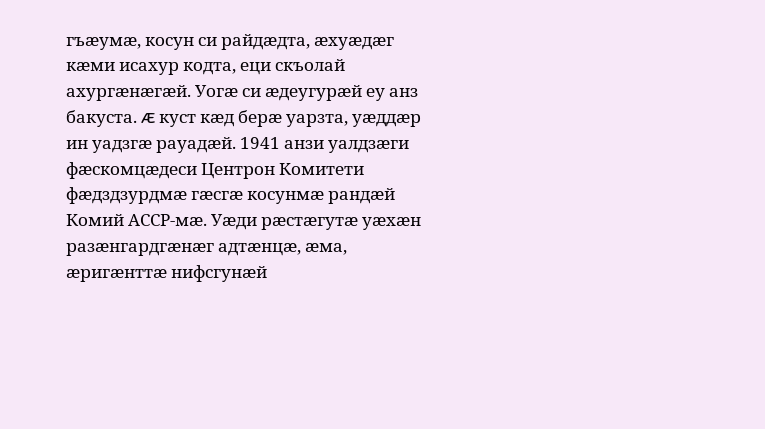гъæумæ, косун си райдæдта, æхуæдæг кæми исахур кодта, еци скъолай ахургæнæгæй. Уогæ си æдеугурæй еу анз бакуста. Æ куст кæд берæ уарзта, уæддæр ин уадзгæ рауадæй. 1941 анзи уалдзæги фæскомцæдеси Центрон Комитети фæдздзурдмæ гæсгæ косунмæ рандæй Комий АССР-мæ. Уæди рæстæгутæ уæхæн разæнгардгæнæг адтæнцæ, æма, æригæнттæ нифсгунæй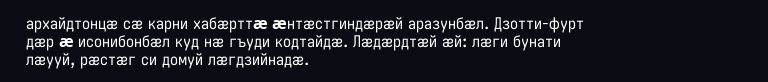архайдтонцæ сæ карни хабæрттæ æнтæстгиндæрæй аразунбæл. Дзотти-фурт дæр æ исонибонбæл куд нæ гъуди кодтайдæ. Лæдæрдтæй æй: лæги бунати лæууй, рæстæг си домуй лæгдзийнадæ.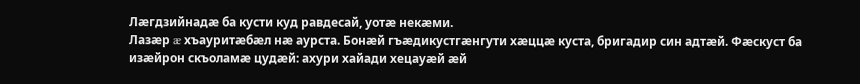Лæгдзийнадæ ба кусти куд равдесай, уотæ некæми.
Лазæр æ хъауритæбæл нæ аурста. Бонæй гъæдикустгæнгути хæццæ куста, бригадир син адтæй. Фæскуст ба изæйрон скъоламæ цудæй: ахури хайади хецауæй æй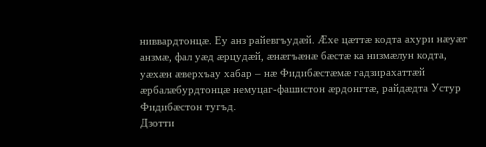ниввардтонцæ. Еу анз райевгъудæй. Æхе цæттæ кодта ахури нæуæг анзмæ, фал уæд æрцудæй, æнæгъæнæ бæстæ ка низмæлун кодта, уæхæн æверхъау хабар – нæ Фидибæстæмæ гадзирахаттæй æрбалæбурдтонцæ немуцаг-фашистон æрдонгтæ, райдæдта Устур Фидибæстон тугъд.
Дзотти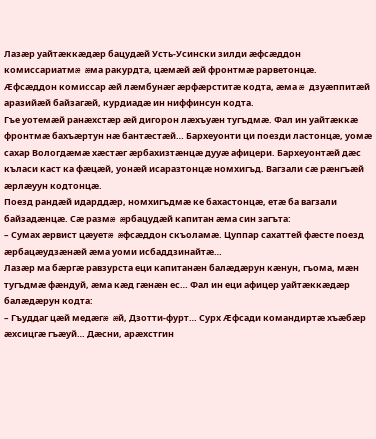Лазæр уайтæккæдæр бацудæй Усть-Усински зилди æфсæддон комиссариатмæ æма ракурдта, цæмæй æй фронтмæ рарветонцæ. Æфсæддон комиссар æй лæмбунæг æрфæрститæ кодта, æма æ дзуæппитæй аразийæй байзагæй, курдиадæ ин ниффинсун кодта.
Гъе уотемæй ранæхстæр æй дигорон лæхъуæн тугъдмæ. Фал ин уайтæккæ фронтмæ бахъæртун нæ бантæстæй… Бархеуонти ци поезди ластонцæ, уомæ сахар Вологдæмæ хæстæг æрбахизтæнцæ дууæ афицери. Бархеуонтæй дæс къласи каст ка фæцæй, уонæй исаразтонцæ номхигъд. Вагзали сæ рæнгъæй æрлæуун кодтонцæ.
Поезд рандæй идарддæр, номхигъдмæ ке бахастонцæ, етæ ба вагзали байзадæнцæ. Сæ размæ æрбацудæй капитан æма син загъта:
– Сумах æрвист цæуетæ æфсæддон скъоламæ. Цуппар сахаттей фæсте поезд æрбацæудзæнæй æма уоми исбаддзинайтæ…
Лазæр ма бæргæ равзурста еци капитанæн балæдæрун кæнун, гъома, мæн тугъдмæ фæндуй, æма кæд гæнæн ес… Фал ин еци афицер уайтæккæдæр балæдæрун кодта:
– Гъуддаг цæй медæгæ æй, Дзотти-фурт… Сурх Æфсади командиртæ хъæбæр æхсицгæ гъæуй… Дæсни, арæхстгин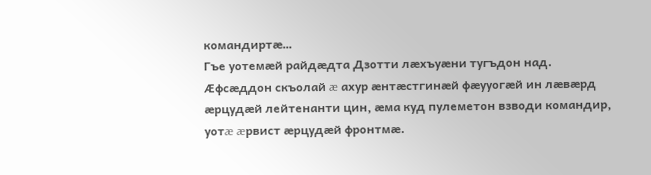командиртæ…
Гъе уотемæй райдæдта Дзотти лæхъуæни тугъдон над. Æфсæддон скъолай æ ахур æнтæстгинæй фæууогæй ин лæвæрд æрцудæй лейтенанти цин, æма куд пулеметон взводи командир, уотæ æрвист æрцудæй фронтмæ.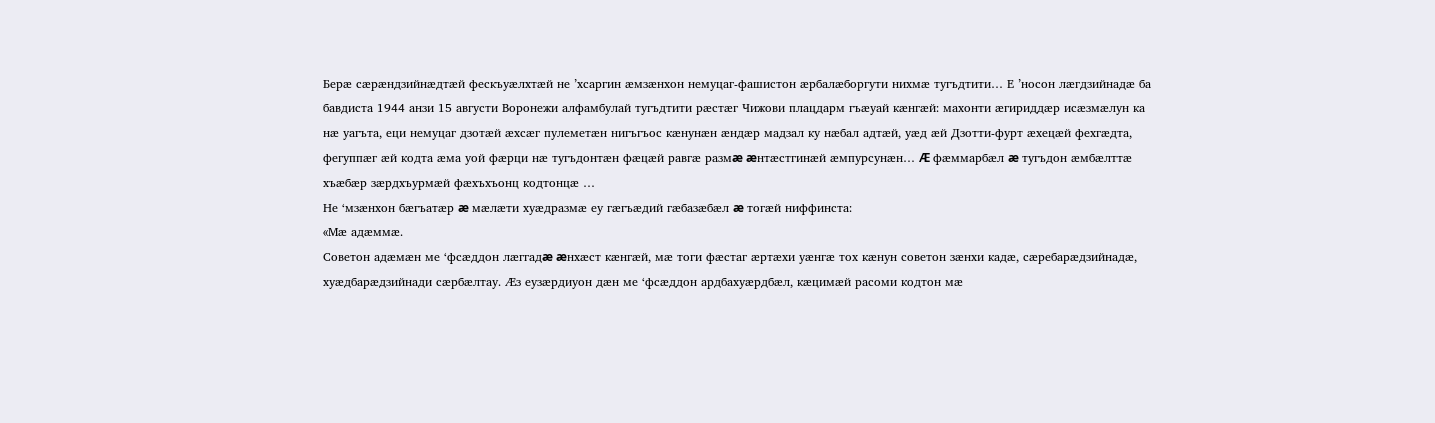Берæ сæрæндзийнæдтæй фескъуæлхтæй не ’хсаргин æмзæнхон немуцаг-фашистон æрбалæборгути нихмæ тугъдтити… Е ’носон лæгдзийнадæ ба бавдиста 1944 анзи 15 августи Воронежи алфамбулай тугъдтити рæстæг Чижови плацдарм гъæуай кæнгæй: махонти æгириддæр исæзмæлун ка нæ уагъта, еци немуцаг дзотæй æхсæг пулеметæн нигъгъос кæнунæн æндæр мадзал ку нæбал адтæй, уæд æй Дзотти-фурт æхецæй фехгæдта, фегуппæг æй кодта æма уой фæрци нæ тугъдонтæн фæцæй равгæ размæ æнтæстгинæй æмпурсунæн… Æ фæммарбæл æ тугъдон æмбæлттæ хъæбæр зæрдхъурмæй фæхъхъонц кодтонцæ …
Не ‘мзæнхон бæгъатæр æ мæлæти хуæдразмæ еу гæгъæдий гæбазæбæл æ тогæй ниффинста:
«Мæ адæммæ.
Советон адæмæн ме ‘фсæддон лæггадæ æнхæст кæнгæй, мæ тоги фæстаг æртæхи уæнгæ тох кæнун советон зæнхи кадæ, сæребарæдзийнадæ, хуæдбарæдзийнади сæрбæлтау. Æз еузæрдиуон дæн ме ‘фсæддон ардбахуæрдбæл, кæцимæй расоми кодтон мæ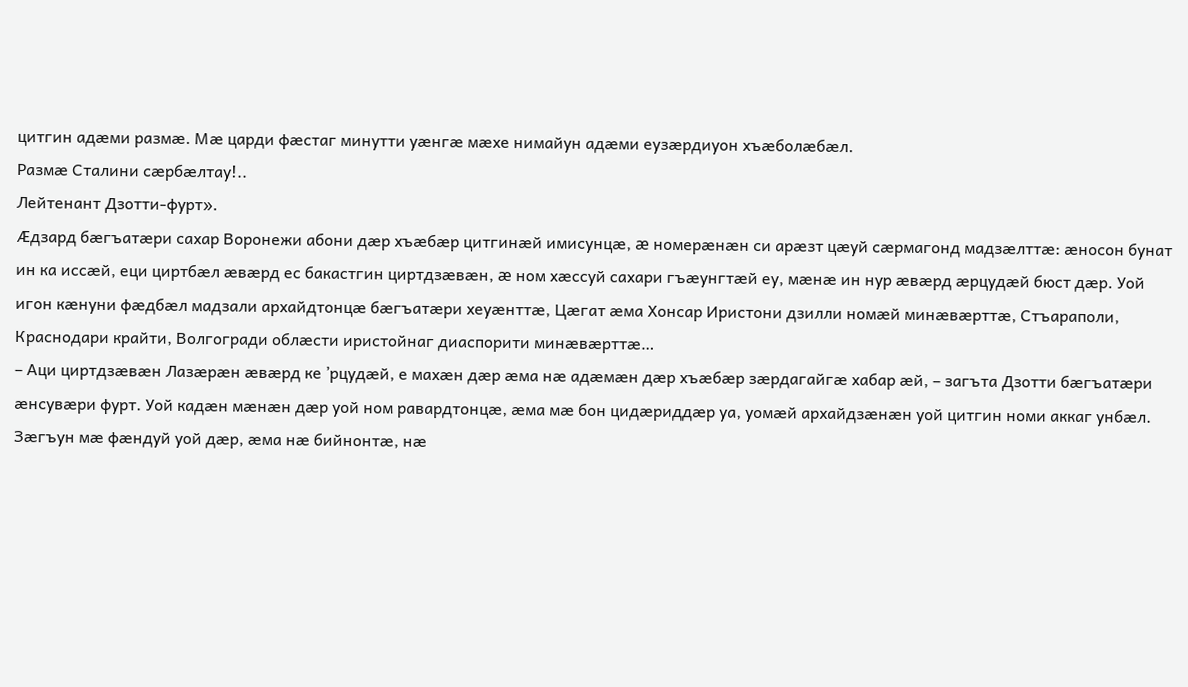цитгин адæми размæ. Мæ царди фæстаг минутти уæнгæ мæхе нимайун адæми еузæрдиуон хъæболæбæл.
Размæ Сталини сæрбæлтау!..
Лейтенант Дзотти-фурт».
Æдзард бæгъатæри сахар Воронежи абони дæр хъæбæр цитгинæй имисунцæ, æ номерæнæн си арæзт цæуй сæрмагонд мадзæлттæ: æносон бунат ин ка иссæй, еци циртбæл æвæрд ес бакастгин циртдзæвæн, æ ном хæссуй сахари гъæунгтæй еу, мæнæ ин нур æвæрд æрцудæй бюст дæр. Уой игон кæнуни фæдбæл мадзали архайдтонцæ бæгъатæри хеуæнттæ, Цæгат æма Хонсар Иристони дзилли номæй минæвæрттæ, Стъараполи, Краснодари крайти, Волгогради облæсти иристойнаг диаспорити минæвæрттæ…
– Аци циртдзæвæн Лазæрæн æвæрд ке ’рцудæй, е махæн дæр æма нæ адæмæн дæр хъæбæр зæрдагайгæ хабар æй, – загъта Дзотти бæгъатæри æнсувæри фурт. Уой кадæн мæнæн дæр уой ном равардтонцæ, æма мæ бон цидæриддæр уа, уомæй архайдзæнæн уой цитгин номи аккаг унбæл. Зæгъун мæ фæндуй уой дæр, æма нæ бийнонтæ, нæ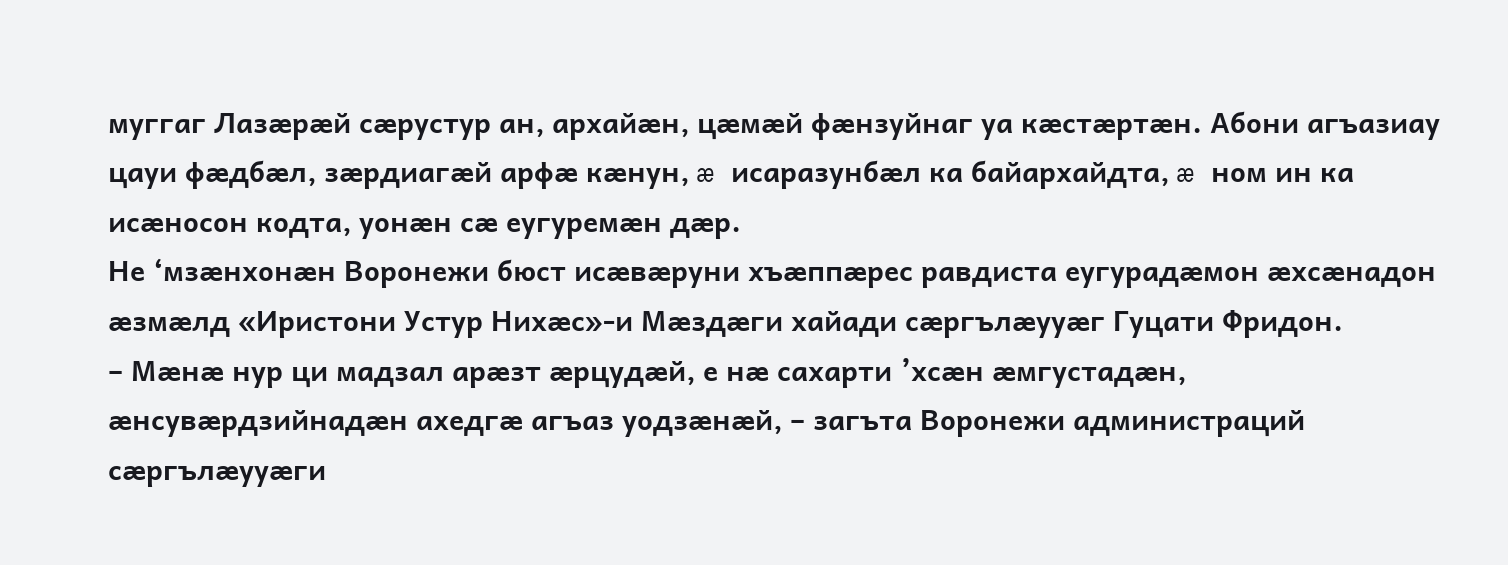муггаг Лазæрæй сæрустур ан, архайæн, цæмæй фæнзуйнаг уа кæстæртæн. Абони агъазиау цауи фæдбæл, зæрдиагæй арфæ кæнун, æ исаразунбæл ка байархайдта, æ ном ин ка исæносон кодта, уонæн сæ еугуремæн дæр.
Не ‘мзæнхонæн Воронежи бюст исæвæруни хъæппæрес равдиста еугурадæмон æхсæнадон æзмæлд «Иристони Устур Нихæс»-и Мæздæги хайади сæргълæууæг Гуцати Фридон.
– Мæнæ нур ци мадзал арæзт æрцудæй, е нæ сахарти ’хсæн æмгустадæн, æнсувæрдзийнадæн ахедгæ агъаз уодзæнæй, – загъта Воронежи администраций сæргълæууæги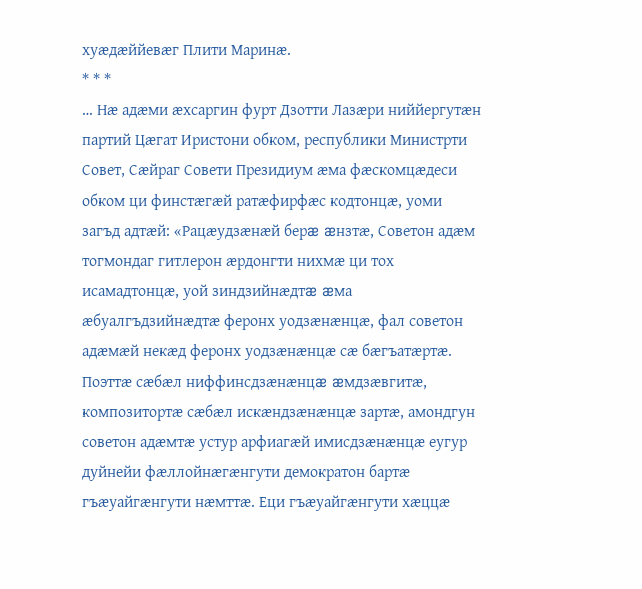хуæдæййевæг Плити Маринæ.
* * *
… Нæ адæми æхсаргин фурт Дзотти Лазæри ниййергутæн партий Цæгат Иристони обком, республики Министрти Совет, Сæйраг Совети Президиум æма фæскомцæдеси обком ци финстæгæй ратæфирфæс кодтонцæ, уоми загъд адтæй: «Рацæудзæнæй берæ æнзтæ, Советон адæм тогмондаг гитлерон æрдонгти нихмæ ци тох исамадтонцæ, уой зиндзийнæдтæ æма æбуалгъдзийнæдтæ феронх уодзæнæнцæ, фал советон адæмæй некæд феронх уодзæнæнцæ сæ бæгъатæртæ. Поэттæ сæбæл ниффинсдзæнæнцæ æмдзæвгитæ, композитортæ сæбæл искæндзæнæнцæ зартæ, амондгун советон адæмтæ устур арфиагæй имисдзæнæнцæ еугур дуйнейи фæллойнæгæнгути демократон бартæ гъæуайгæнгути нæмттæ. Еци гъæуайгæнгути хæццæ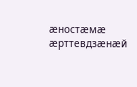æностæмæ æрттевдзæнæй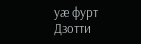уæ фурт Дзотти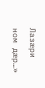Лазæри ном дæр…»